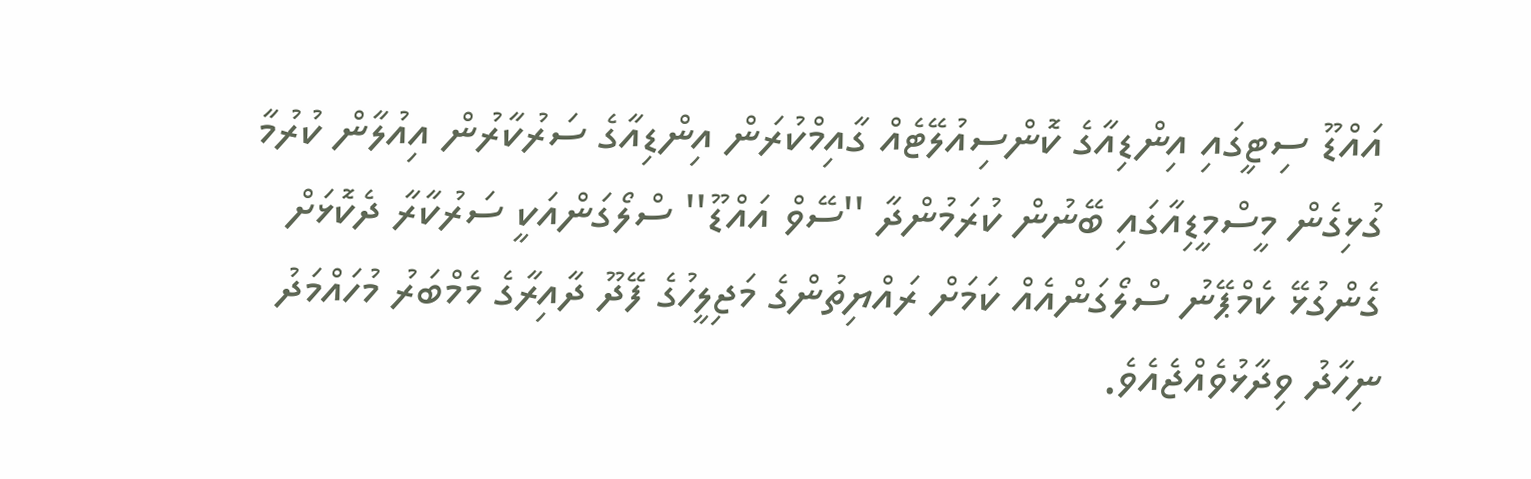އައްޑޫ ސިޓީގައި އިންޑިއާގެ ކޮންސިއުލޭޓެއް ގާއިމްކުރަން އިންޑިއާގެ ސަރުކާރުން އިއުލާން ކުރުމާ ގުޅިގެން މީސްމީޑިއާގައި ބޭނުން ކުރަމުންދާ ''ސޭވް އައްޑޫ'' ސްލޯގަންއަކީ ސަރުކާރާ ދެކޮޅަށް ގެންގުޅޭ ކެމްޕޭނު ސްލޯގަންއެއް ކަމަށް ރައްޔިތުންގެ މަޖިލީހުގެ ފޭދޫ ދާއިރާގެ މެމްބަރު މުހައްމަދު ނިހާދު ވިދާޅުވެއްޖެއެވެ.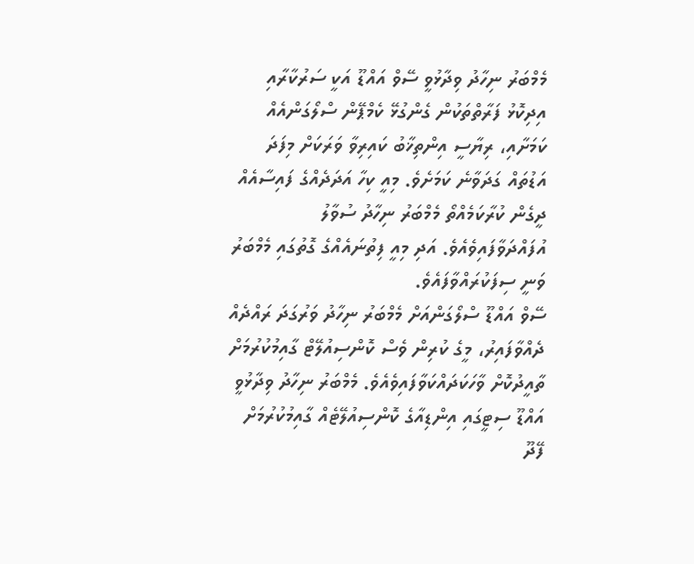މެމްބަރު ނިހާދު ވިދާޅުވީ ސޭވް އައްޑޫ އަކީ ސަރުކާރާއި އިދިކޮޅު ފަރާތްތަކުން ގެންގުޅޭ ކެމްޕޭން ސްލޯގަންއެއް ކަމަށާއި، ރިޔާސީ އިންތިޚާބު ކައިރިވާ ވަރަކަށް މިފަދަ އަޑުތައް ގަދަވާނެ ކަމަށެވެ. މިއީ ކިހާ އަދަދެއްގެ ފައިސާއެއް ދީގެން ކުރާކަމެއްތޯ މެމްބަރު ނިހާދު ސުވާލު އުފައްދަވާފައިވެއެވެ. އަދި މިއީ ފިތުނައެއްގެ ގޮތުގައި މެމްބަރު ވަނީ ސިފަކުރައްވާފައެވެ.
ސޭވް އައްޑޫ ސްލޯގަންއަށް މެމްބަރު ނިހާދު ވަރުގަދަ ރައްދެއް ދެއްވާފައިރު، މީގެ ކުރިން ވެސް ކޮންސިއުލޭޓް ގާއިމުކުރުމަށް ތާއީދުކޮށް ވާހަކަދައްކަވާފައިވެއެވެ. މެމްބަރު ނިހާދު ވިދާޅުވީ އައްޑޫ ސިޓީގައި އިންޑިއާގެ ކޮންސިއުލޭޓެއް ގާއިމުކުރުމަށް ފޭދޫ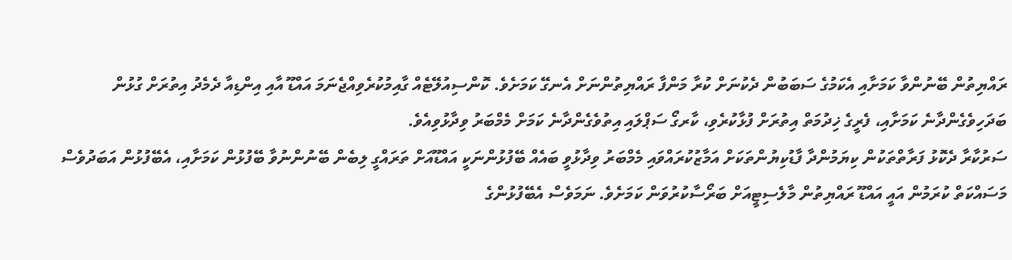ރައްޔިތުން ބޭނުންވާ ކަމަށާއި އެކަމުގެ ސަބަބުން ދެކުނަށް ކުރާ މަންފާ ރައްޔިތުންނަށް އެނގޭ ކަމަށެވެ. ކޮންސިއުލޭޓެއް ގާއިމުކުރެވިއްޖެނަމަ އައްޑޫ އާއި އިންޑިއާ ދެމެދު އިތުރަށް ގުޅުން ބަދަހިވެގެންދާނެ ކަމަށާއި، ފެރީގެ ޚިދުމަތް އިތުރަށް ފުޅާކުރެވި، ކާރގޯ ސަޕްލައި އިތުވެގެންދާނެ ކަމަށް މެމްބަރު ވިދާޅުވިއެވެ.
ސަރުކާރާ ދެކޮޅު ފަރާތްތަކުން ކިޔަމުންދާ ފާޑުކިޔުންތަކަށް އަމާޒުކުރައްވައި މެމްބަރު ވިދާޅުވީ ބައެއް ބޭފުޅުންނަކީ އައްޑޫއަށް ތަރައްގީ ލިބެން ބޭނުންނުވާ ބޭފުޅުން ކަމަށާއި، އެބޭފުޅުން އަބަދުވެސް މަސައްކަތް ކުރަމުން އައީ އައްޑޫ ރައްޔިތުން މާލެސިޓީއަށް ބަރޯސާކުރުވަން ކަމަށެވެ. ނަމަވެސް އެބޭފުޅުންގެ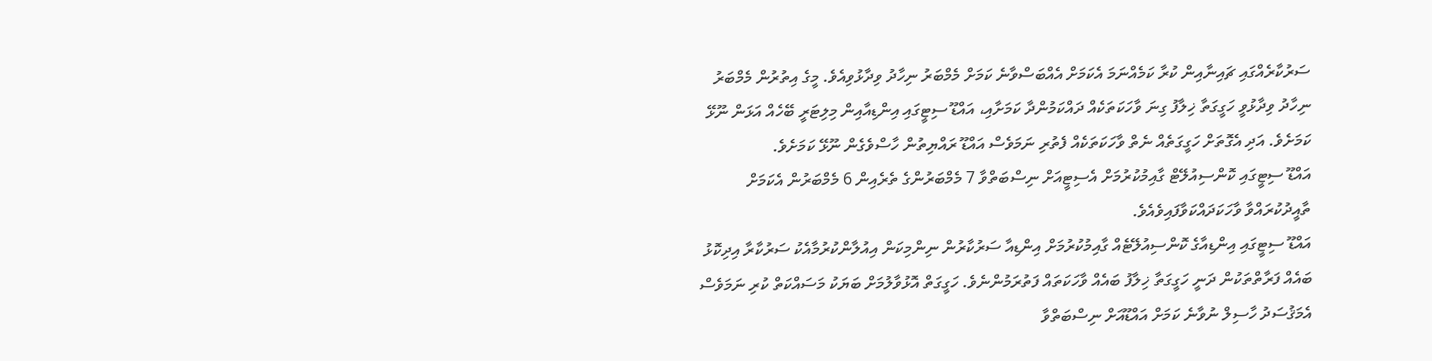ސަރުކާރެއްގައި ޗައިނާއިން ކުރާ ކަމެއްނަމަ އެކަމަށް އެއްބަސްވާނެ ކަމަށް މެމްބަރު ނިހާދު ވިދާޅުވިއެވެ. މީގެ އިތުރުން މެމްބަރު ނިހާދު ވިދާޅުވީ ހަގީގަތާ ޚިލާފު ގިނަ ވާހަކަތަކެއް ދައްކަމުންދާ ކަމަށާއި، އައްޑޫ ސިޓީގައި އިންޑިއާއިން މިލިޓަރީ ބޭހެއް އަޅަން ނޫޅޭ ކަމަށެވެ. އަދި އެގޮތަށް ހަގީގަތެއް ނެތް ވާހަކަތަކެއް ފެތުރި ނަމަވެސް އައްޑޫ ރައްޔިތުން ހާސްވެގެން ނޫޅޭ ކަމަށެވެ.
އައްޑޫ ސިޓީގައި ކޮންސިއުލޭޓް ގާއިމުކުރުމަށް އެސިޓީއަށް ނިސްބަތްވާ 7 މެމްބަރުންގެ ތެރެއިން 6 މެމްބަރުން އެކަމަށް ތާއީދުކުރައްވާ ވާހަކަދައްކަވާފައިވެއެވެ.
އައްޑޫ ސިޓީގައި އިންޑިއާގެ ކޮންސިއުލޭޓެއް ގާއިމުކުރުމަށް އިންޑިއާ ސަރުކާރުން ނިންމިކަން އިއުލާންކުރުމާއެކު ސަރުކާރާ އިދިކޮޅު ބައެއް ފަރާތްތަކުން ދަނީ ހަގީގަތާ ޚިލާފު ބައެއް ވާހަކަތައް ފަތުރަމުންނެވެ. ހަގީގަތް އޮޅުވާލުމަށް ބަޔަކު މަސައްކަތް ކުރި ނަމަވެސް އެމަޤުސަދު ހާސިލް ނުވާނެ ކަމަށް އައްޑޫއަށް ނިސްބަތްވާ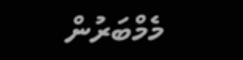މެމްބަރުން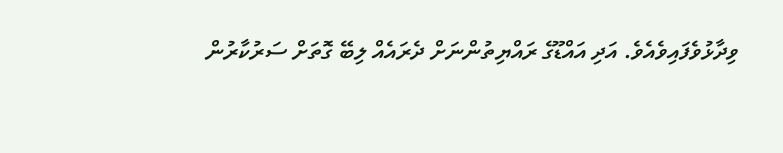ވިދާޅުވެފައިވެއެވެ. އަދި އައްޑޫގެ ރައްޔިތުންނަށް ދެރައެއް ލިބޭ ގޮތަށް ސަރުކާރުން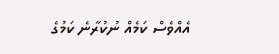އެއްވެސް ކަމެއް ނުކުރާނެ ކަމުގެ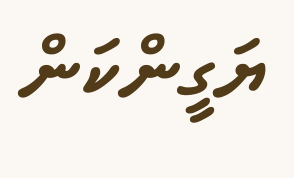ޔަގީންކަން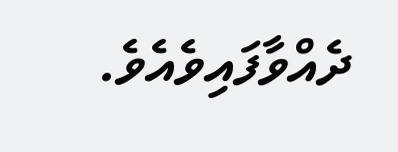ދެއްވާފައިވެއެވެ.